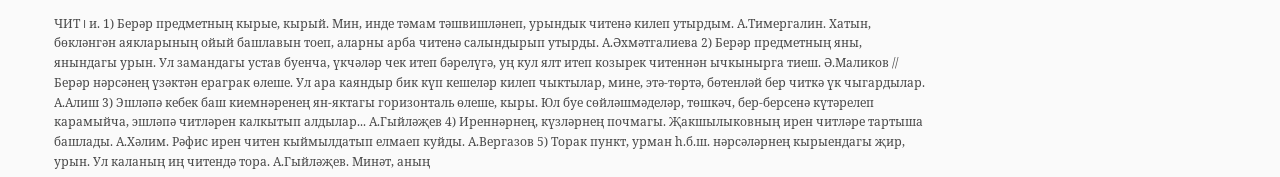ЧИТ I и. 1) Берәр предметның кырые, кырый. Мин, инде тәмам тәшвишләнеп, урындык читенә килеп утырдым. А.Тимергалин. Хатын, бөкләнгән аякларының ойый башлавын тоеп, аларны арба читенә салындырып утырды. А.Әхмәтгалиева 2) Берәр предметның яны, янындагы урын. Ул замандагы устав буенча, үкчәләр чек итеп бәрелүгә, уң кул ялт итеп козырек читеннән ычкынырга тиеш. Ә.Маликов // Берәр нәрсәнең үзәктән ераграк өлеше. Ул ара каяндыр бик күп кешеләр килеп чыктылар, мине, этә-төртә, бөтенләй бер читкә үк чыгардылар. А.Алиш 3) Эшләпә кебек баш киемнәренең ян-яктагы горизонталь өлеше, кыры. Юл буе сөйләшмәделәр, төшкәч, бер-берсенә күтәрелеп карамыйча, эшләпә читләрен калкытып алдылар... А.Гыйләҗев 4) Иреннәрнең, күзләрнең почмагы. Җакшылыковның ирен читләре тартыша башлады. А.Хәлим. Рәфис ирен читен кыймылдатып елмаеп куйды. А.Вергазов 5) Торак пункт, урман һ.б.ш. нәрсәләрнең кырыендагы җир, урын. Ул каланың иң читендә тора. А.Гыйләҗев. Минәт, аның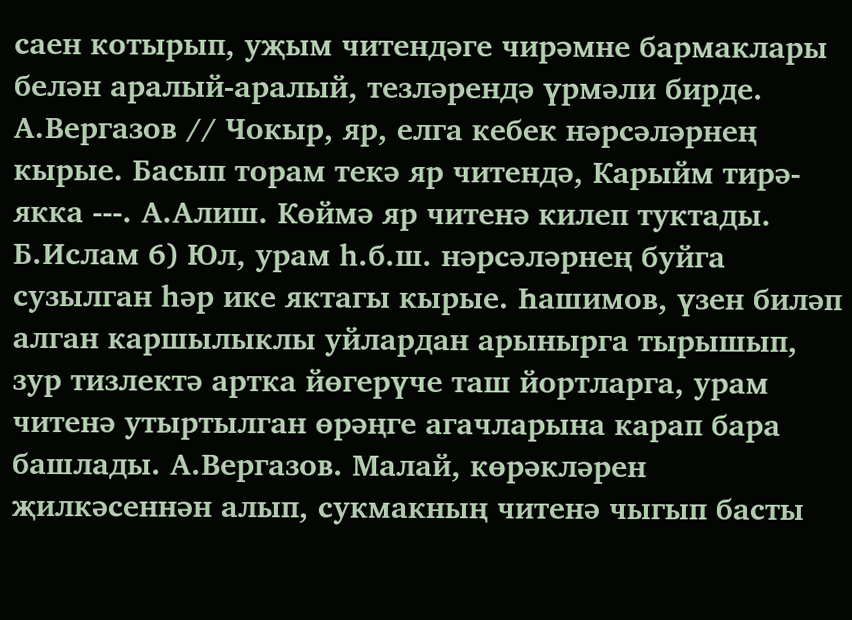саен котырып, уҗым читендәге чирәмне бармаклары белән аралый-аралый, тезләрендә үрмәли бирде. А.Вергазов // Чокыр, яр, елга кебек нәрсәләрнең кырые. Басып торам текә яр читендә, Карыйм тирә-якка ---. А.Алиш. Көймә яр читенә килеп туктады. Б.Ислам 6) Юл, урам һ.б.ш. нәрсәләрнең буйга сузылган һәр ике яктагы кырые. Һашимов, үзен биләп алган каршылыклы уйлардан арынырга тырышып, зур тизлектә артка йөгерүче таш йортларга, урам читенә утыртылган өрәңге агачларына карап бара башлады. А.Вергазов. Малай, көрәкләрен җилкәсеннән алып, сукмакның читенә чыгып басты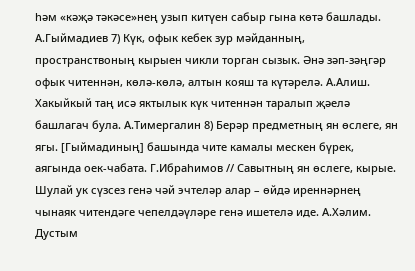һәм «кәҗә тәкәсе»нең узып китүен сабыр гына көтә башлады. А.Гыймадиев 7) Күк, офык кебек зур мәйданның, пространствоның кырыен чикли торган сызык. Әнә зәп-зәңгәр офык читеннән, көлә-көлә, алтын кояш та күтәрелә. А.Алиш. Хакыйкый таң исә яктылык күк читеннән таралып җәелә башлагач була. А.Тимергалин 8) Берәр предметның ян өслеге, ян ягы. [Гыймадиның] башында чите камалы мескен бүрек, аягында оек-чабата. Г.Ибраһимов // Савытның ян өслеге, кырые. Шулай ук сүзсез генә чәй эчтеләр алар – өйдә иреннәрнең чынаяк читендәге чепелдәүләре генә ишетелә иде. А.Хәлим. Дустым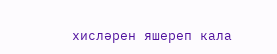хисләрен яшереп кала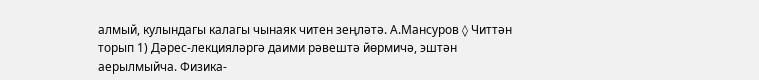алмый, кулындагы калагы чынаяк читен зеңләтә. А.Мансуров ◊ Читтән торып 1) Дәрес-лекцияләргә даими рәвештә йөрмичә, эштән аерылмыйча. Физика-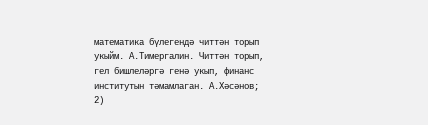математика бүлегендә читтән торып укыйм. А.Тимергалин. Читтән торып, гел бишлеләргә генә укып, финанс институтын тәмамлаган. А.Хәсәнов; 2)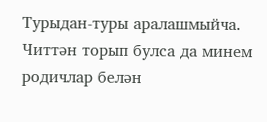Турыдан-туры аралашмыйча. Читтән торып булса да минем родичлар белән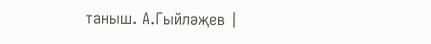таныш. А.Гыйләҗев |